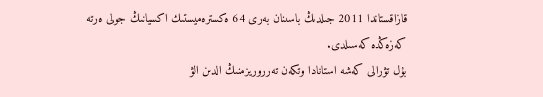قازاقستاندا 2011 جىلدىڭ باسىنان بەرى 64 ەكسترەميستىك اكسيانىڭ جولى ەرتە كەزەڭدە كەسىلدى.
بۇل تۋرالى كەشە استانادا وتكەن تەرروريزمنىڭ الدىن الۋ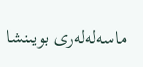ماسەلەلەرى بويىنشا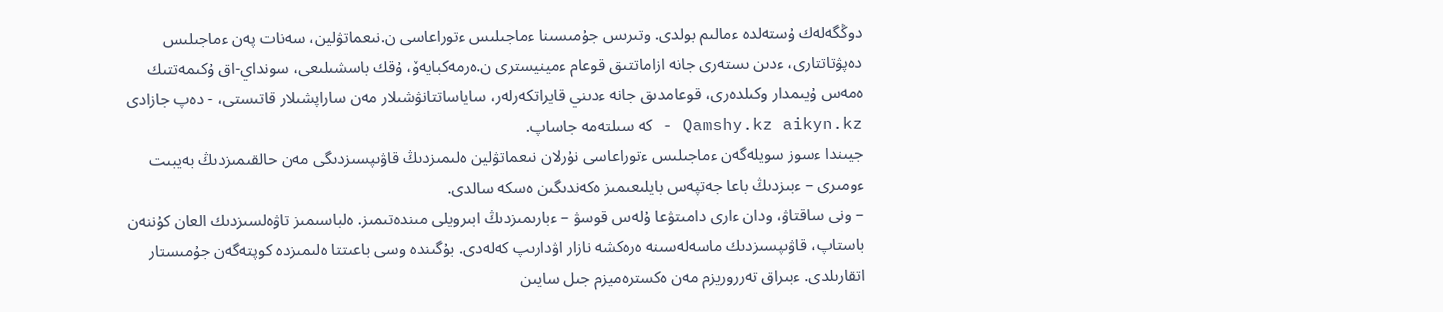دوڭگەلەك ۇستەلدە ءمالىم بولدى. وتىرىس جۇمىسىنا ءماجىلىس ءتوراعاسى ن.نىعماتۋلين، سەنات پەن ءماجىلىس دەپۋتاتتارى، ءدىن ىستەرى جانە ازاماتتىق قوعام ءمينيسترى ن.ەرمەكبايەۆ، ۇقك باسشىلىعى، سونداي-اق ۇكىمەتتىك ەمەس ۇيىمدار وكىلدەرى، قوعامدىق جانە ءدىني قايراتكەرلەر، ساياساتتانۋشىلار مەن ساراپشىلار قاتىستى، - دەپ جازادى Qamshy.kz aikyn.kz - كە سىلتەمە جاساپ.
جيىندا ءسوز سويلەگەن ءماجىلىس ءتوراعاسى نۇرلان نىعماتۋلين ەلىمىزدىڭ قاۋىپسىزدىگى مەن حالقىمىزدىڭ بەيبىت ءومىرى – ءبىزدىڭ باعا جەتپەس بايلىعىمىز ەكەندىگىن ەسكە سالدى.
– ونى ساقتاۋ، ودان ءارى دامىتۋعا ۇلەس قوسۋ – ءبارىمىزدىڭ ابىرويلى مىندەتىمىز. ەلباسىمىز تاۋەلسىزدىك العان كۇننەن باستاپ، قاۋىپسىزدىك ماسەلەسىنە ەرەكشە نازار اۋدارىپ كەلەدى. بۇگىندە وسى باعىتتا ەلىمىزدە كوپتەگەن جۇمىستار اتقارىلدى. ءبىراق تەرروريزم مەن ەكسترەميزم جىل سايىن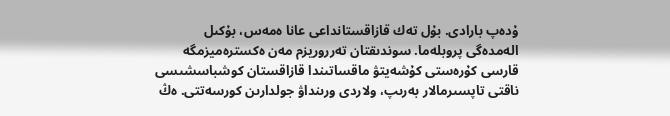ۇدەپ بارادى. بۇل تەك قازاقستانداعى عانا ەمەس، بۇكىل الەمدەگى پروبلەما. سوندىقتان تەرروريزم مەن ەكسترەميزمگە قارسى كۇرەستى كۇشەيتۋ ماقساتىندا قازاقستان كوشباسشىسى ناقتى تاپسىرمالار بەرىپ، ولاردى ورىنداۋ جولدارىن كورسەتتى. ەڭ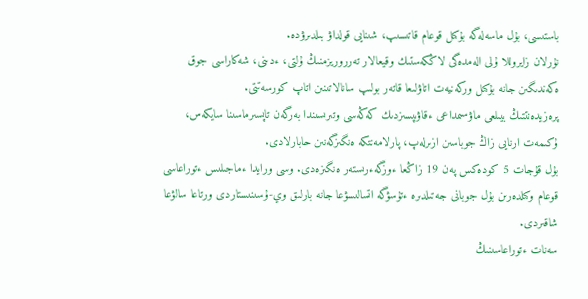باستىسى، بۇل ماسەلەگە بۇكىل قوعام قاتىسىپ، شىنايى قولداۋ بىلدىرۋدە.
نۇرلان زايروللا ۇلى الەمدەگى لاڭكەستىك وقيعالار تەرروريزمنىڭ ۇلتى، ءدىنى، شەكاراسى جوق ەكەندىگىن جانە بۇكىل وركەنيەت اتاۋلىعا قاتەر بولىپ سانالاتىنىن اتاپ كورسەتتى.
پرەزيدەنتتىڭ بيىلعى ماۋسىمداعى ءقاۋىپسىزدىك كەڭەسى وتىرىسىندا بەرگەن تاپسىرماسىنا سايكەس، ۇكىمەت ارنايى زاڭ جوباسىن ازىرلەپ، پارلامەنتكە ەنگىزگەنىن حابارلادى.
بۇل قۇجات 5 كودەكس پەن 19 زاڭعا ءوزگەءرىستەر ەنگىزەدى. وسى ورايدا ءماجىلىس ءتوراعاسى قوعام وكىلدەرىن بۇل جوبانى جەتىلدىرە ءتۇسۋگە اتسالىسۋعا جانە بارلىق وي-ۇسىنىستاردى ورتاعا سالۋعا شاقىردى.
سەنات ءتوراعاسىنىڭ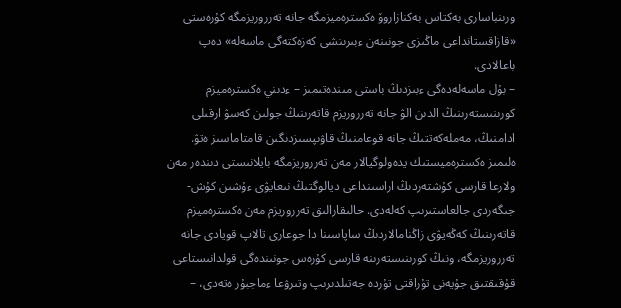ورىنباسارى بەكتاس بەكنازاروۆ ەكسترەميزمگە جانە تەرروريزمگە كۇرەستى «قازاقستانداعى ماڭىزى جونىنەن ءبىرىنشى كەزەكتەگى ماسەلە» دەپ باعالادى.
– بۇل ماسەلەدەگى ءبىزدىڭ باستى مىندەتىمىز – ءدىني ەكسترەميزم كورىنىستەرىنىڭ الدىن الۋ جانە تەرروريزم قاتەرىنىڭ جولىن كەسۋ ارقىلى ادامنىڭ، مەملەكەتتىڭ جانە قوعامنىڭ قاۋىپسىزدىگىن قامتاماسىز ەتۋ. ەلىمىز ەكسترەميستىك يدەولوگيالار مەن تەرروريزمگە بايلانىستى دىندەر مەن ولارعا قارسى كۇشتەردىڭ اراسىنداعى ديالوگتىڭ نىعايۋى ءۇشىن كۇش-جىگەردى جالعاستىرىپ كەلەدى. حالىقارالىق تەرروريزم مەن ەكسترەميزم قاتەرىنىڭ كەڭەيۋى زاڭنامالاردىڭ ساپاسىنا دا جوعارى تالاپ قويادى جانە تەرروريزمگە، ونىڭ كورىنىستەرىنە قارسى كۇرەس جونىندەگى قولدانىستاعى قۇقىقتىق جۇيەنى تۇراقتى تۇردە جەتىلدىرىپ وتىرۋعا ءماجبۇر ەتەدى، –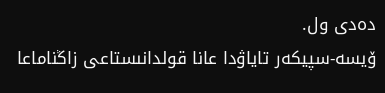دەدى ول.
ۆيسە-سپيكەر تاياۋدا عانا قولدانىستاعى زاڭناماعا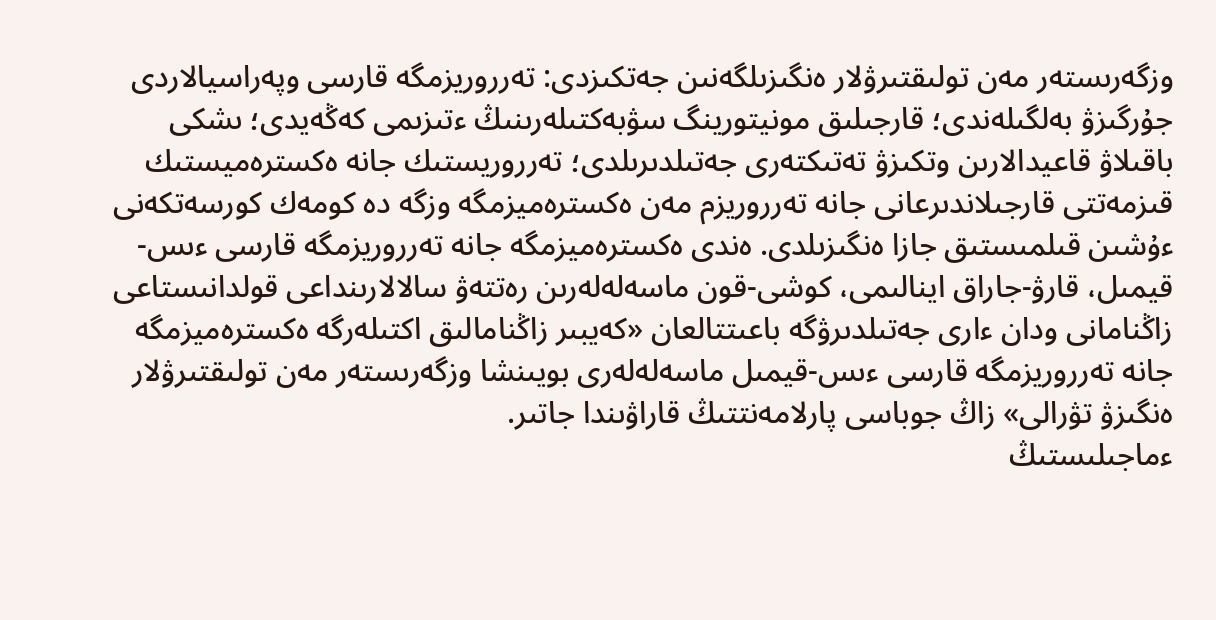وزگەرىستەر مەن تولىقتىرۋلار ەنگىزىلگەنىن جەتكىزدى: تەرروريزمگە قارسى وپەراسيالاردى جۇرگىزۋ بەلگىلەندى؛ قارجىلىق مونيتورينگ سۋبەكتىلەرىنىڭ ءتىزىمى كەڭەيدى؛ ىشكى باقىلاۋ قاعيدالارىن وتكىزۋ تەتىكتەرى جەتىلدىرىلدى؛ تەرروريستىك جانە ەكسترەميستىك قىزمەتتى قارجىلاندىرعانى جانە تەرروريزم مەن ەكسترەميزمگە وزگە دە كومەك كورسەتكەنى ءۇشىن قىلمىستىق جازا ەنگىزىلدى. ەندى ەكسترەميزمگە جانە تەرروريزمگە قارسى ءىس-قيمىل، قارۋ-جاراق اينالىمى، كوشى-قون ماسەلەلەرىن رەتتەۋ سالالارىنداعى قولدانىستاعى زاڭنامانى ودان ءارى جەتىلدىرۋگە باعىتتالعان «كەيبىر زاڭنامالىق اكتىلەرگە ەكسترەميزمگە جانە تەرروريزمگە قارسى ءىس-قيمىل ماسەلەلەرى بويىنشا وزگەرىستەر مەن تولىقتىرۋلار ەنگىزۋ تۋرالى» زاڭ جوباسى پارلامەنتتىڭ قاراۋىندا جاتىر.
ءماجىلىستىڭ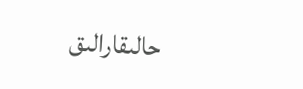حالىقارالىق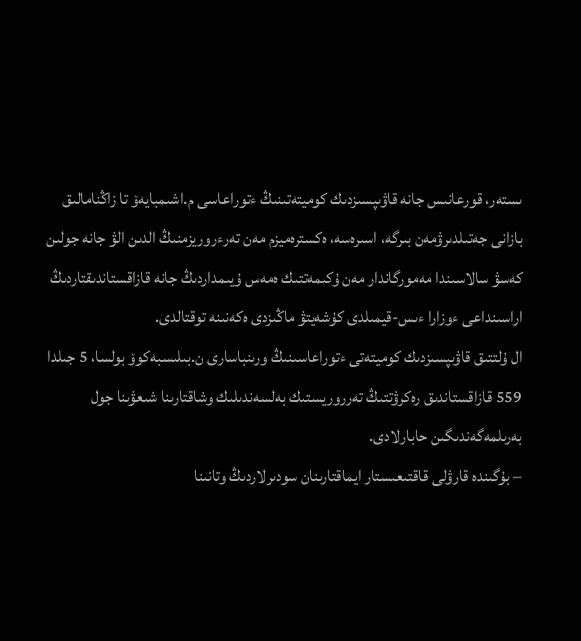ىستەر، قورعانىس جانە قاۋىپسىزدىك كوميتەتىنىڭ ءتوراعاسى م.اشىمبايەۆ تا زاڭنامالىق بازانى جەتىلدىرۋمەن بىرگە، اسىرەسە، ەكسترەميزم مەن تەرءروريزمنىڭ الدىن الۋ جانە جولىن كەسۋ سالاسىندا مەمورگاندار مەن ۇكىمەتتىك ەمەس ۇيىمداردىڭ جانە قازاقستاندىقتاردىڭ اراسىنداعى ءوزارا ءىس-قيمىلدى كۇشەيتۋ ماڭىزدى ەكەنىنە توقتالدى.
ال ۇلتتىق قاۋىپسىزدىك كوميتەتى ءتوراعاسىنىڭ ورىنباسارى ن.بىلىسبەكوۆ بولسا، 5 جىلدا 559 قازاقستاندىق رەكرۋتتىڭ تەرروريستىك بەلسەندىلىك وشاقتارىنا شىعۋىنا جول بەرىلمەگەندىگىن حابارلادى.
– بۇگىندە قارۋلى قاقتىعىستار ايماقتارىنان سودىرلاردىڭ وتانىنا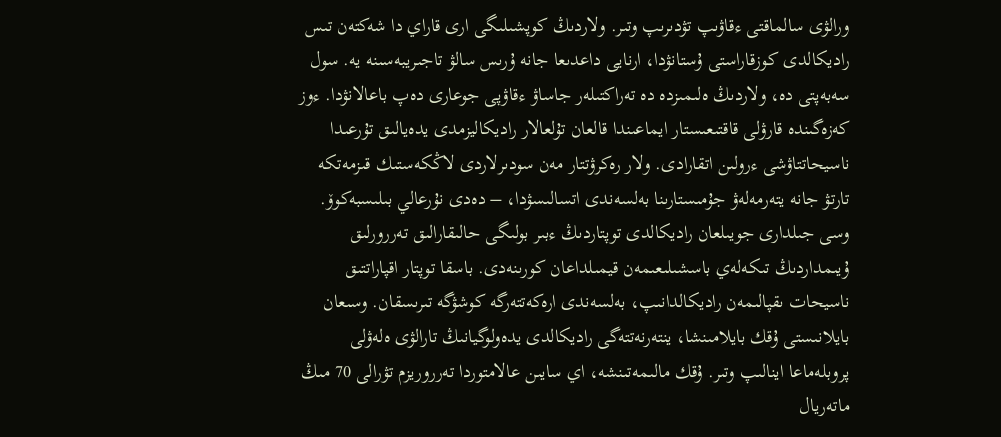ورالۋى سالماقتى ءقاۋىپ تۋدىرىپ وتىر. ولاردىڭ كوپشىلىگى ارى قاراي دا شەكتەن تىس راديكالدى كوزقاراستى ۇستانۋدا، ارنايى داعدىعا جانە ۇرىس سالۋ تاجىريبەسىنە يە. سول سەبەپتى دە، ولاردىڭ ەلىمىزدە دە تەراكتىلەر جاساۋ ءقاۋپى جوعارى دەپ باعالانۋدا. ءوز كەزەگىندە قارۋلى قاقتىعىستار ايماعىندا قالعان تۇلعالار راديكاليزمدى يدەيالىق تۇرعىدا ناسيحاتتاۋشى ءرولىن اتقارادى. ولار رەكرۋتتار مەن سودىرلاردى لاڭكەستىك قىزمەتكە تارتۋ جانە يتەرمەلەۋ جۇمىستارىنا بەلسەندى اتسالىسۋدا، – دەدى نۇرعالي بىلىسبەكوۆ.
وسى جىلدارى جويىلعان راديكالدى توپتاردىڭ ءبىر بولىگى حالىقارالىق تەررورلىق ۇيىمداردىڭ تىكەلەي باسشىلىعىمەن قيمىلداعان كورىنەدى. باسقا توپتار اقپاراتتىق ناسيحات ىقپالىمەن راديكالدانىپ، بەلسەندى ارەكەتتەرگە كوشۋگە تىرىسقان. وسىعان بايلانىستى ۇقك بايلامىنشا، ينتەرنەتتەگى راديكالدى يدەولوگيانىڭ تارالۋى ەلەۋلى پروبلەماعا اينالىپ وتىر. ۇقك مالىمەتىنشە، اي سايىن عالامتوردا تەرروريزم تۋرالى 70 مىڭ ماتەريال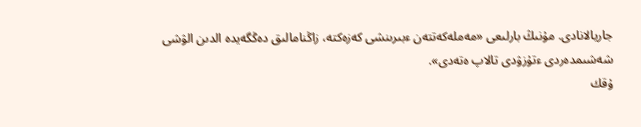جاريالانادى. مۇنىڭ بارلىعى «مەملەكەتتەن ءبىرىنشى كەزەكتە، زاڭنامالىق دەڭگەيدە الدىن الۋشى شەشىمدەردى ءتۇزۋدى تالاپ ەتەدى».
ۇقك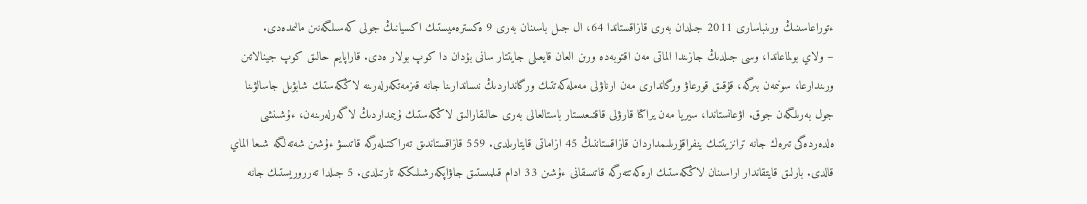ءتوراعاسىنىڭ ورىنباسارى 2011 جىلدان بەرى قازاقستاندا 64، ال جىل باسىنان بەرى 9 ەكسترەميستىك اكسيانىڭ جولى كەسىلگەنىن مالىمدەدى.
– ولاي بولماعاندا، وسى جىلدىڭ جازىندا الماتى مەن اقتوبەدە ورىن العان قايعىلى جايتتار سانى بۇدان دا كوپ بولار ەدى. قاراپايىم حالىق كوپ جينالاتىن ورىندارعا، سونىمەن بىرگە، قۇقىق قورعاۋ ورگاندارى مەن ارناۋلى مەملەكەتتىك ورگانداردىڭ نىساندارىنا جانە قىزمەتكەرلەرىنە لاڭكەستىك شابۋىل جاسالۋىنا جول بەرىلگەن جوق. اۋعانستاندا، سيريا مەن يراكتا قارۋلى قاقتىعىستار باستالعالى بەرى حالىقارالىق لاڭكەستىك ۇيىمداردىڭ لاگەرلەرىنەن، ءۇشىنشى ەلدەردەگى تىرەك جانە ترانزيتتىك ينفراقۇرىلىمداردان قازاقستاننىڭ 45 ازاماتى قايتارىلدى. 559 قازاقستاندىق تەراكتىلەرگە قاتىسۋ ءۇشىن شەتەلگە شىعا الماي قالدى. بارلىق قايتقاندار اراسىنان لاڭكەستىك ارەكەتتەرگە قاتىسقانى ءۇشىن 33 ادام قىلمىستىق جاۋاپكەرشىلىككە تارتىلدى. 5 جىلدا تەرروريستىك جانە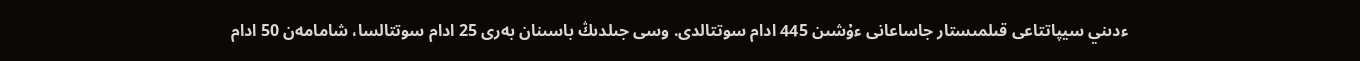ءدىني سيپاتتاعى قىلمىستار جاساعانى ءۇشىن 445 ادام سوتتالدى. وسى جىلدىڭ باسىنان بەرى 25 ادام سوتتالسا، شامامەن 50 ادام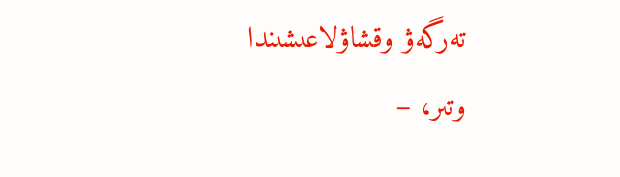تەرگەۋ وقشاۋلاعىشىندا وتىر، –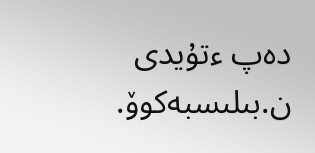دەپ ءتۇيدى ن.بىلىسبەكوۆ.